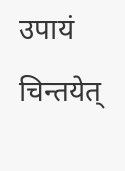उपायं चिन्तयेत्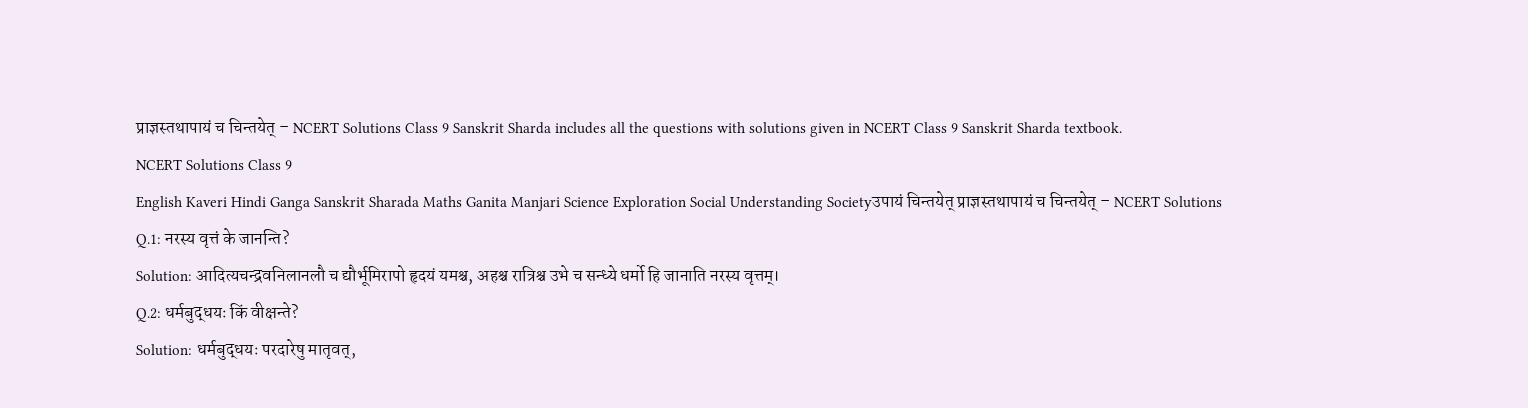प्राज्ञस्तथापायं च चिन्तयेत् – NCERT Solutions Class 9 Sanskrit Sharda includes all the questions with solutions given in NCERT Class 9 Sanskrit Sharda textbook.
NCERT Solutions Class 9
English Kaveri Hindi Ganga Sanskrit Sharada Maths Ganita Manjari Science Exploration Social Understanding Societyउपायं चिन्तयेत् प्राज्ञस्तथापायं च चिन्तयेत् – NCERT Solutions
Q.1: नरस्य वृत्तं के जानन्ति?
Solution: आदित्यचन्द्रवनिलानलौ च द्यौर्भूमिरापो हृदयं यमश्च, अहश्च रात्रिश्च उभे च सन्ध्ये धर्मो हि जानाति नरस्य वृत्तम्।
Q.2: धर्मबुद्धयः किं वीक्षन्ते?
Solution: धर्मबुद्धयः परदारेषु मातृवत्,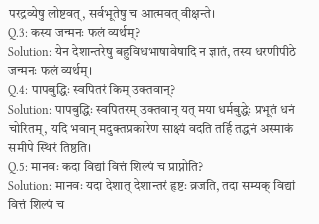परद्रव्येषु लोष्टवत्, सर्वभूतेषु च आत्मवत् वीक्षन्ते।
Q.3: कस्य जन्मनः फलं व्यर्थम्?
Solution: येन देशान्तरेषु बहुविधभाषावेषादि न ज्ञातं, तस्य धरणीपीठे जन्मनः फलं व्यर्थम्।
Q.4: पापबुद्धिः स्वपितरं किम् उक्तवान्?
Solution: पापबुद्धिः स्वपितरम् उक्तवान् यत् मया धर्मबुद्धेः प्रभूतं धनं चोरितम्, यदि भवान् मदुक्तप्रकारेण साक्ष्यं वदति तर्हि तद्धनं अस्माकं समीपे स्थिरं तिष्ठति।
Q.5: मानवः कदा विद्यां वित्तं शिल्पं च प्राप्नोति?
Solution: मानवः यदा देशात् देशान्तरं हृष्टः व्रजति, तदा सम्यक् विद्यां वित्तं शिल्पं च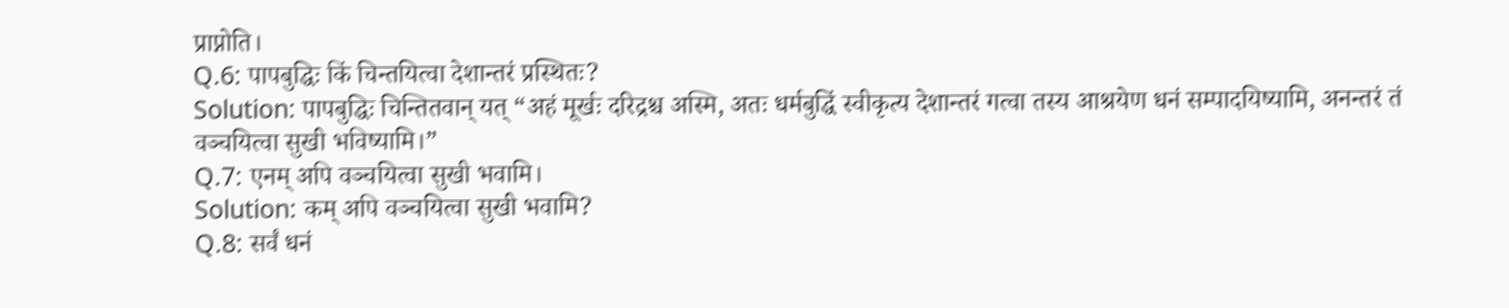प्राप्नोति।
Q.6: पापबुद्धिः किं चिन्तयित्वा देशान्तरं प्रस्थितः?
Solution: पापबुद्धिः चिन्तितवान् यत् “अहं मूर्खः दरिद्रश्च अस्मि, अतः धर्मबुद्धिं स्वीकृत्य देशान्तरं गत्वा तस्य आश्रयेण धनं सम्पादयिष्यामि, अनन्तरं तं वञ्चयित्वा सुखी भविष्यामि।”
Q.7: एनम् अपि वञ्चयित्वा सुखी भवामि।
Solution: कम् अपि वञ्चयित्वा सुखी भवामि?
Q.8: सर्वं धनं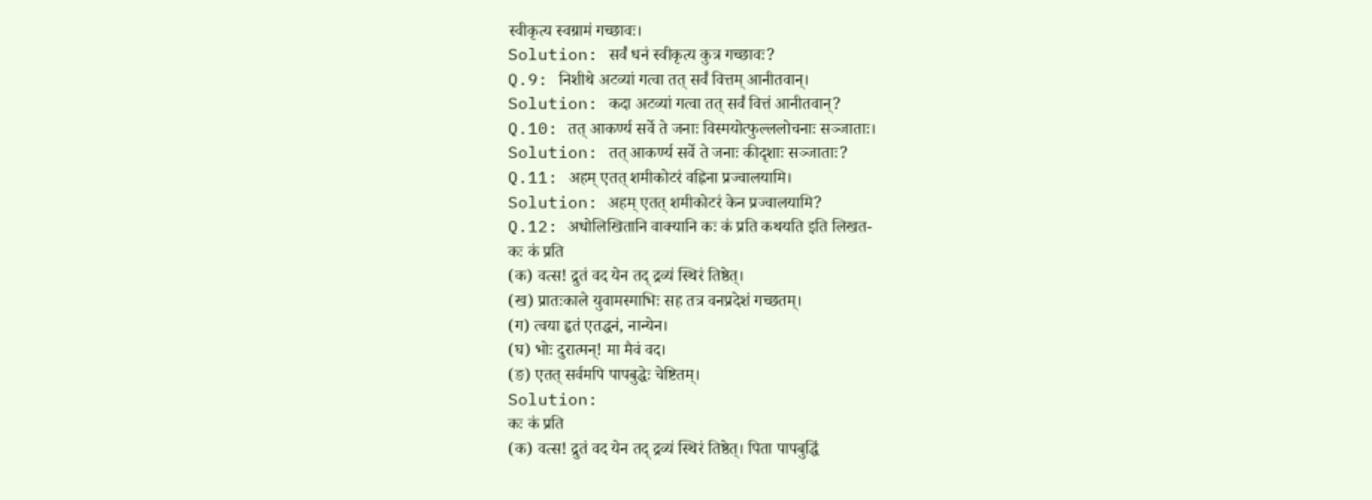स्वीकृत्य स्वग्रामं गच्छावः।
Solution: सर्वं धनं स्वीकृत्य कुत्र गच्छावः?
Q.9: निशीथे अटव्यां गत्वा तत् सर्वं वित्तम् आनीतवान्।
Solution: कदा अटव्यां गत्वा तत् सर्वं वित्तं आनीतवान्?
Q.10: तत् आकर्ण्य सर्वे ते जनाः विस्मयोत्फुल्ललोचनाः सञ्जाताः।
Solution: तत् आकर्ण्य सर्वे ते जनाः कीदृशाः सञ्जाताः?
Q.11: अहम् एतत् शमीकोटरं वह्निना प्रज्वालयामि।
Solution: अहम् एतत् शमीकोटरं केन प्रज्वालयामि?
Q.12: अधोलिखितानि वाक्यानि कः कं प्रति कथयति इति लिखत-
कः कं प्रति
(क) वत्स! द्रुतं वद येन तद् द्रव्यं स्थिरं तिष्ठेत्।
(ख) प्रातःकाले युवामस्माभिः सह तत्र वनप्रदेशं गच्छतम्।
(ग) त्वया हृतं एतद्धनं, नान्येन।
(घ) भोः दुरात्मन्! मा मैवं वद।
(ङ) एतत् सर्वमपि पापबुद्धेः चेष्टितम्।
Solution:
कः कं प्रति
(क) वत्स! द्रुतं वद येन तद् द्रव्यं स्थिरं तिष्ठेत्। पिता पापबुद्धिं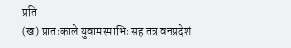प्रति
(ख) प्रातःकाले युवामस्माभिः सह तत्र वनप्रदेशं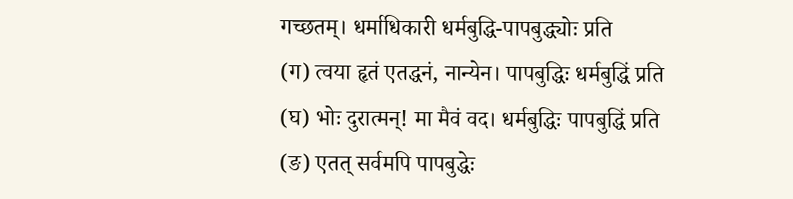गच्छतम्। धर्माधिकारी धर्मबुद्धि-पापबुद्ध्योः प्रति
(ग) त्वया हृतं एतद्धनं, नान्येन। पापबुद्धिः धर्मबुद्धिं प्रति
(घ) भोः दुरात्मन्! मा मैवं वद। धर्मबुद्धिः पापबुद्धिं प्रति
(ङ) एतत् सर्वमपि पापबुद्धेः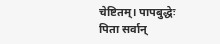चेष्टितम्। पापबुद्धेः पिता सर्वान्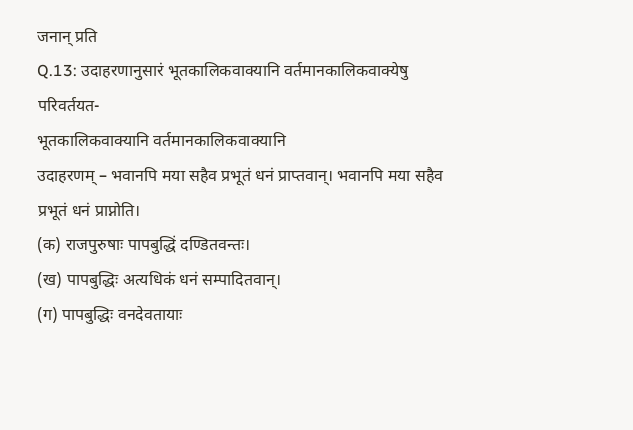जनान् प्रति
Q.13: उदाहरणानुसारं भूतकालिकवाक्यानि वर्तमानकालिकवाक्येषु परिवर्तयत-
भूतकालिकवाक्यानि वर्तमानकालिकवाक्यानि
उदाहरणम् – भवानपि मया सहैव प्रभूतं धनं प्राप्तवान्। भवानपि मया सहैव प्रभूतं धनं प्राप्नोति।
(क) राजपुरुषाः पापबुद्धिं दण्डितवन्तः।
(ख) पापबुद्धिः अत्यधिकं धनं सम्पादितवान्।
(ग) पापबुद्धिः वनदेवतायाः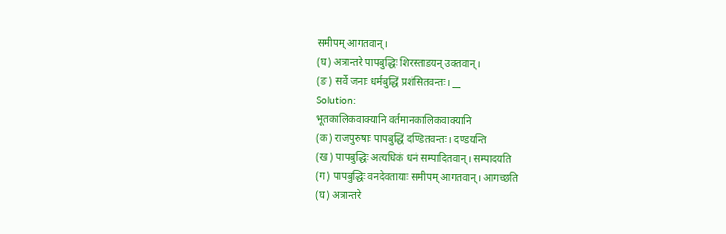समीपम् आगतवान्।
(घ) अत्रान्तरे पापबुद्धिः शिरस्ताडयन् उक्तवान्।
(ङ) सर्वे जनाः धर्मबुद्धिं प्रशंसितवन्तः। __
Solution:
भूतकालिकवाक्यानि वर्तमानकालिकवाक्यानि
(क) राजपुरुषाः पापबुद्धिं दण्डितवन्तः। दण्डयन्ति
(ख) पापबुद्धिः अत्यधिकं धनं सम्पादितवान्। सम्पादयति
(ग) पापबुद्धिः वनदेवतायाः समीपम् आगतवान्। आगच्छति
(घ) अत्रान्तरे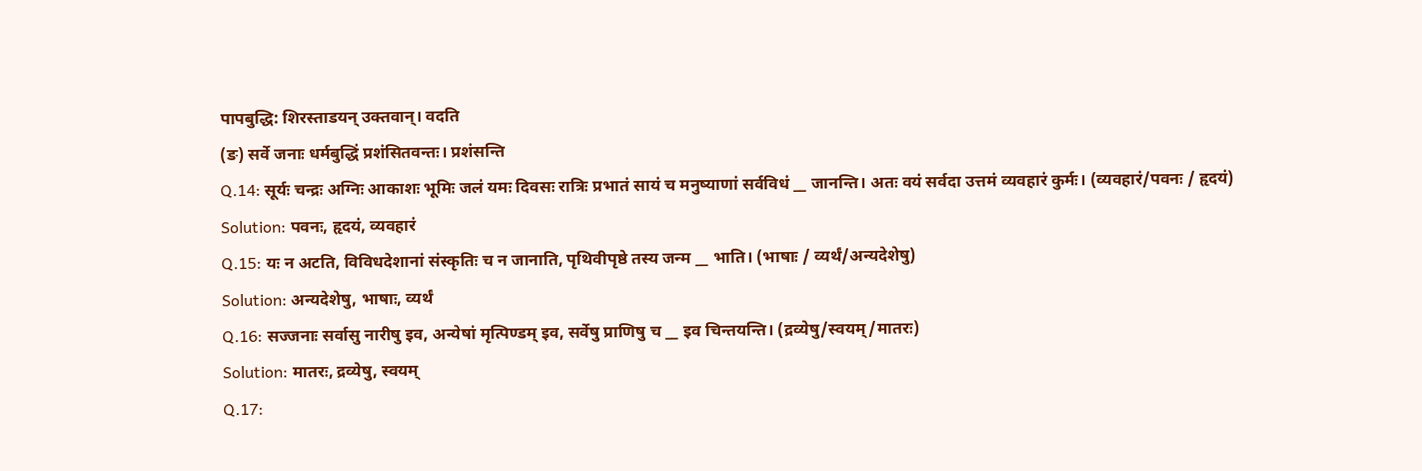पापबुद्धि: शिरस्ताडयन् उक्तवान्। वदति
(ङ) सर्वे जनाः धर्मबुद्धिं प्रशंसितवन्तः। प्रशंसन्ति
Q.14: सूर्यः चन्द्रः अग्निः आकाशः भूमिः जलं यमः दिवसः रात्रिः प्रभातं सायं च मनुष्याणां सर्वविधं __ जानन्ति। अतः वयं सर्वदा उत्तमं व्यवहारं कुर्मः। (व्यवहारं/पवनः / हृदयं)
Solution: पवनः, हृदयं, व्यवहारं
Q.15: यः न अटति, विविधदेशानां संस्कृतिः च न जानाति, पृथिवीपृष्ठे तस्य जन्म __ भाति। (भाषाः / व्यर्थं/अन्यदेशेषु)
Solution: अन्यदेशेषु, भाषाः, व्यर्थं
Q.16: सज्जनाः सर्वासु नारीषु इव, अन्येषां मृत्पिण्डम् इव, सर्वेषु प्राणिषु च __ इव चिन्तयन्ति। (द्रव्येषु/स्वयम्/मातरः)
Solution: मातरः, द्रव्येषु, स्वयम्
Q.17: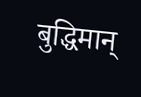बुद्धिमान्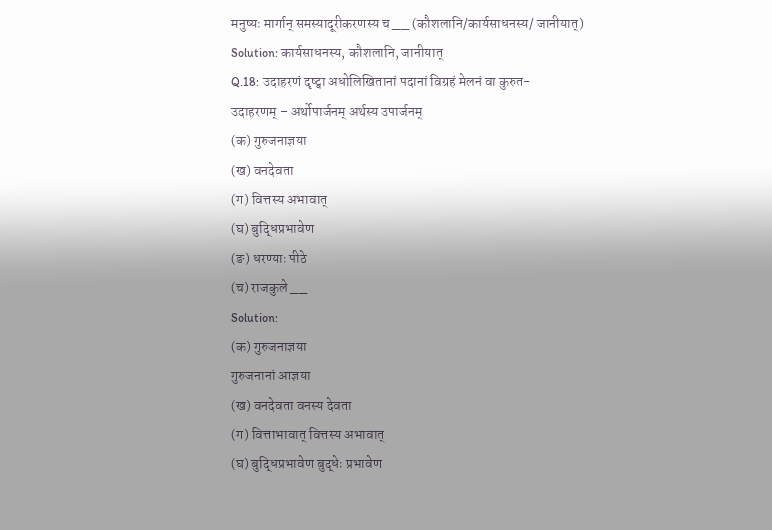मनुष्यः मार्गान् समस्यादूरीकरणस्य च __ (कौशलानि/कार्यसाधनस्य/ जानीयात्)
Solution: कार्यसाधनस्य, कौशलानि, जानीयात्
Q.18: उदाहरणं दृष्ट्वा अधोलिखितानां पदानां विग्रहं मेलनं वा कुरुत-
उदाहरणम् – अर्थोपार्जनम् अर्थस्य उपार्जनम्
(क) गुरुजनाज्ञया
(ख) वनदेवता
(ग) वित्तस्य अभावात्
(घ) बुद्धिप्रभावेण
(ङ) धरण्याः पीठे
(च) राजकुले __
Solution:
(क) गुरुजनाज्ञया
गुरुजनानां आज्ञया
(ख) वनदेवता वनस्य देवता
(ग) वित्ताभावात् वित्तस्य अभावात्
(घ) बुद्धिप्रभावेण बुद्धेः प्रभावेण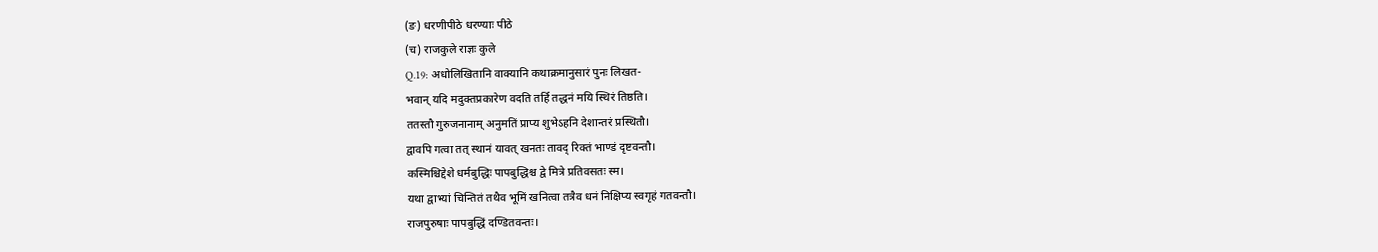(ङ) धरणीपीठे धरण्याः पीठे
(च) राजकुले राज्ञः कुले
Q.19: अधोलिखितानि वाक्यानि कथाक्रमानुसारं पुनः लिखत-
भवान् यदि मदुक्तप्रकारेण वदति तर्हि तद्धनं मयि स्थिरं तिष्ठति।
ततस्तौ गुरुजनानाम् अनुमतिं प्राप्य शुभेऽहनि देशान्तरं प्रस्थितौ।
द्वावपि गत्वा तत् स्थानं यावत् खनतः तावद् रिक्तं भाण्डं दृष्टवन्तौ।
कस्मिश्चिद्देशे धर्मबुद्धिः पापबुद्धिश्च द्वे मित्रे प्रतिवसतः स्म।
यथा द्वाभ्यां चिन्तितं तथैव भूमिं खनित्वा तत्रैव धनं निक्षिप्य स्वगृहं गतवन्तौ।
राजपुरुषाः पापबुद्धिं दण्डितवन्तः।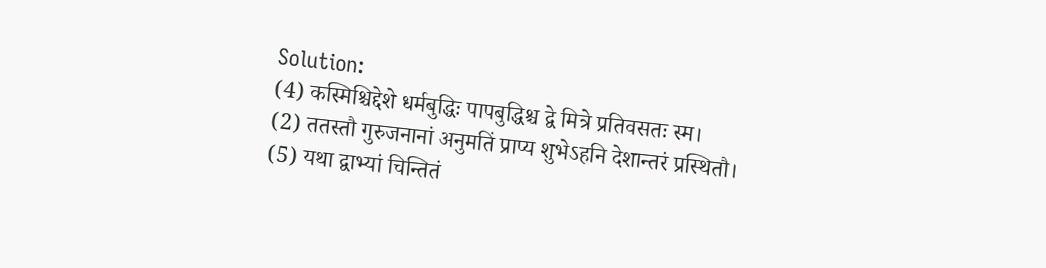Solution:
(4) कस्मिश्चिद्देशे धर्मबुद्धिः पापबुद्धिश्च द्वे मित्रे प्रतिवसतः स्म।
(2) ततस्तौ गुरुजनानां अनुमतिं प्राप्य शुभेऽहनि देशान्तरं प्रस्थितौ।
(5) यथा द्वाभ्यां चिन्तितं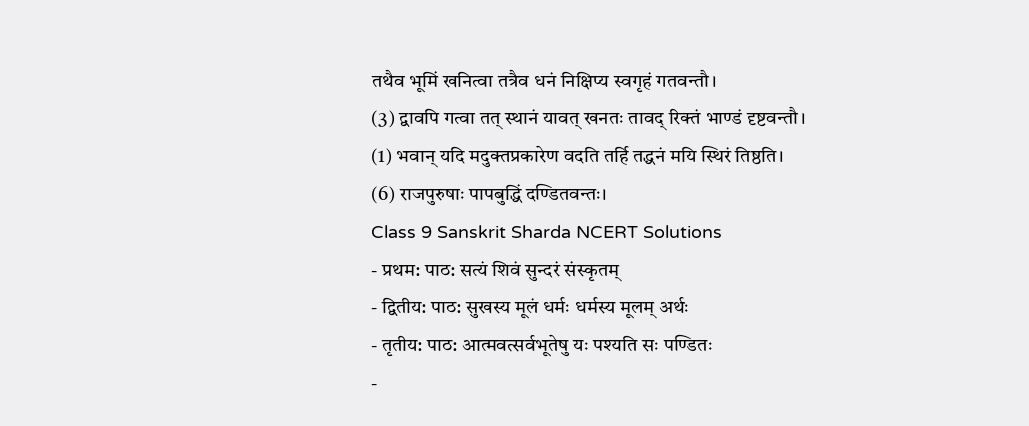तथैव भूमिं खनित्वा तत्रैव धनं निक्षिप्य स्वगृहं गतवन्तौ।
(3) द्वावपि गत्वा तत् स्थानं यावत् खनतः तावद् रिक्तं भाण्डं दृष्टवन्तौ।
(1) भवान् यदि मदुक्तप्रकारेण वदति तर्हि तद्धनं मयि स्थिरं तिष्ठति।
(6) राजपुरुषाः पापबुद्धिं दण्डितवन्तः।
Class 9 Sanskrit Sharda NCERT Solutions
- प्रथम: पाठ: सत्यं शिवं सुन्दरं संस्कृतम्
- द्वितीय: पाठ: सुखस्य मूलं धर्मः धर्मस्य मूलम् अर्थः
- तृतीय: पाठ: आत्मवत्सर्वभूतेषु यः पश्यति सः पण्डितः
-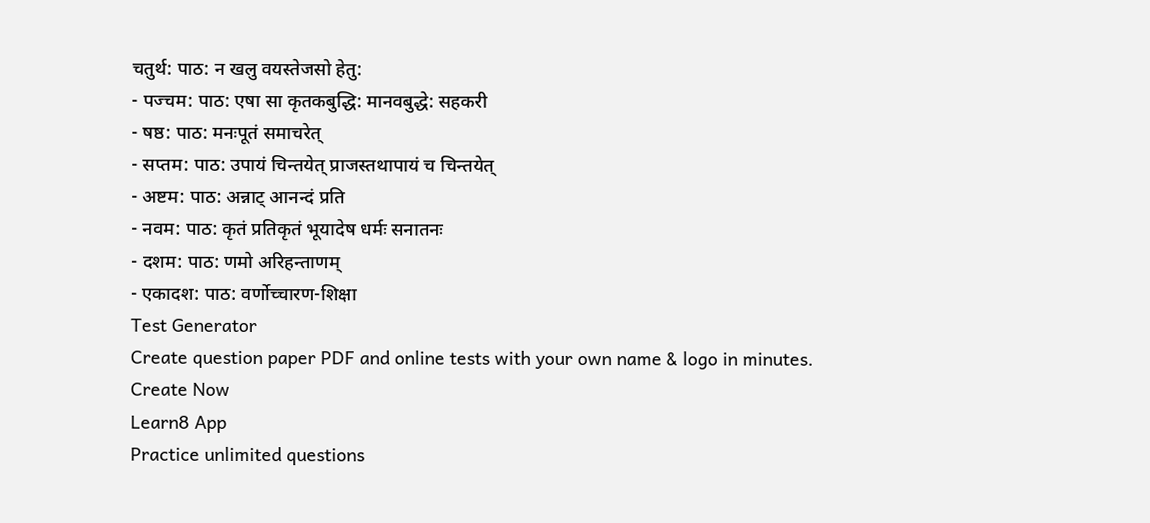चतुर्थ: पाठ: न खलु वयस्तेजसो हेतु:
- पज्चम: पाठ: एषा सा कृतकबुद्धि: मानवबुद्धे: सहकरी
- षष्ठ: पाठ: मनःपूतं समाचरेत्
- सप्तम: पाठ: उपायं चिन्तयेत् प्राजस्तथापायं च चिन्तयेत्
- अष्टम: पाठ: अन्नाट् आनन्दं प्रति
- नवम: पाठ: कृतं प्रतिकृतं भूयादेष धर्मः सनातनः
- दशम: पाठ: णमो अरिहन्ताणम्
- एकादश: पाठ: वर्णोच्चारण-शिक्षा
Test Generator
Create question paper PDF and online tests with your own name & logo in minutes.
Create Now
Learn8 App
Practice unlimited questions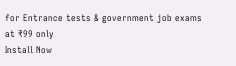for Entrance tests & government job exams at ₹99 only
Install Now